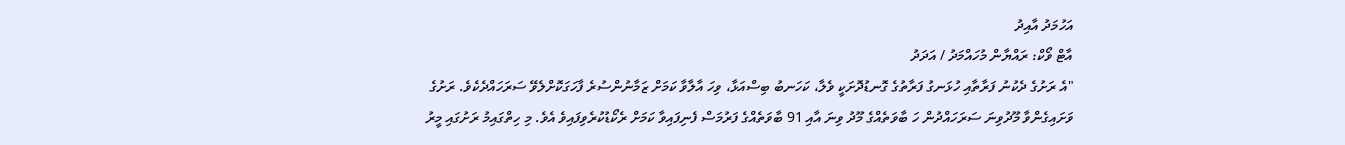އަހުމަދު އާއިދު
އާޓް ވޯކް: ރައްޔާން މުހައްމަދު / އަދަދު
"އެ ރަށުގެ ދެކުނު ފަރާތާއި ހުޅަނގު ފަރާތުގެ ގޮނޑުދޮށަކީ ވެލާ، ކަހަނބު ބިސްއަޅާ، ވިހަ އާލާވާ ކަމަށް ޒަމާނުންސުރެ ފާހަގަކޮށްލެވޭ ސަރަހައްދެކެވެ. ރަށުގެ ވަށައިގެންވާ މޫދުވިނަ ސަރަހައްދުން ހަ ބާވަތެއްގެ މޫދު ވިނަ އާއި 91 ބާވަތެއްގެ ފަރުމަސް ފެނިފައިވާ ކަމަށް ރެކޯޑުކުރެވިފައިވެ އެވެ. މި ހިތްގައިމު ރަށުގައި މީރު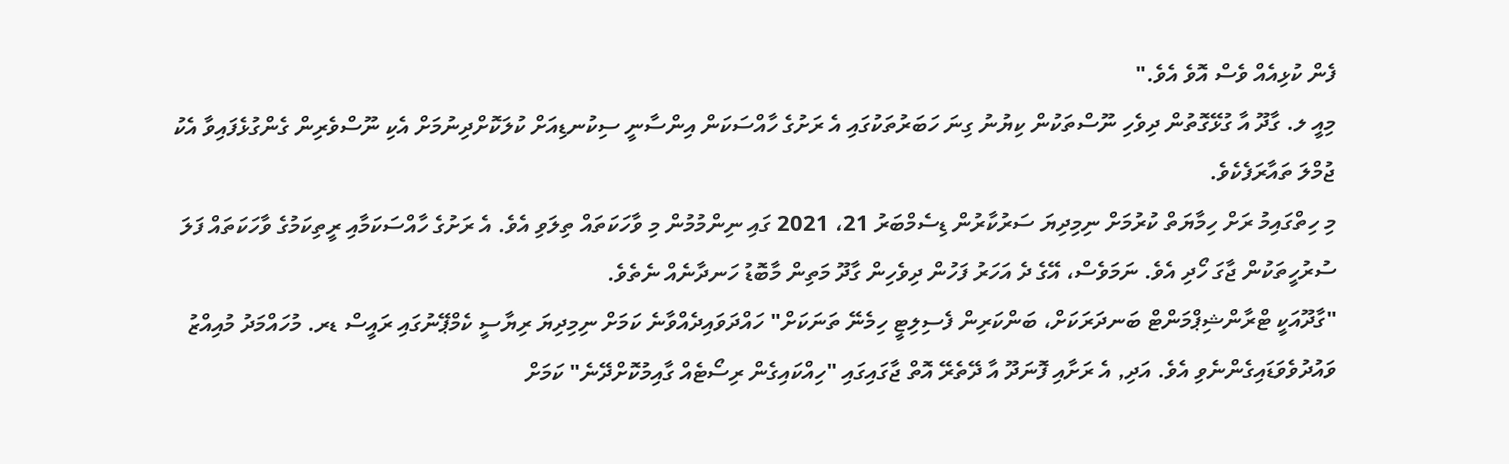ފެން ކުޅިއެއް ވެސް އޮވެ އެވެ."
މިއީ ލ. ގާދޫ އާ ގުޅޭގޮތުން ދިވެހި ނޫސްތަކުން ކިޔުނު ގިނަ ހަބަރުތަކުގައި އެ ރަށުގެ ހާއްސަކަން އިންސާނީ ސިކުނޑިއަށް ކުލަކޮށްދިނުމަށް އެކި ނޫސްވެރިން ގެންގުޅެފައިވާ އެކު ޖުމްލަ ތައާރަފެކެވެ.
މި ހިތްގައިމު ރަށް ހިމާޔަތް ކުރުމަށް ނިމިދިޔަ ސަރުކާރުން ޑިސެމްބަރު 21، 2021 ގައި ނިންމުމުން މި ވާހަކަތައް ތިލަވި އެވެ. އެ ރަށުގެ ހާއްސަކަމާއި ރީތިކަމުގެ ވާހަކަތައް ފަލަ ސުރުހީތަކުން ޖާގަ ހޯދި އެވެ. ނަމަވެސް، އޭގެ ދެ އަހަރު ފަހުން ދިވެހިން ގާދޫ މަތިން މާބޮޑު ހަނދާނެއް ނެތެވެ.
"ގާދޫއަކީ ޓްރާންޝިޕްމަންޓް ބަނދަރަކަށް، ބަންކަރިން ފެސިލިޓީ ހިމެނޭ ތަނަކަށް" ހައްދަވައިދެއްވާނެ ކަމަށް ނިމިދިޔަ ރިޔާސީ ކެމްޕޭނުގައި ރައީސް ޑރ. މުހައްމަދު މުއިއްޒު ވައުދުވެވަޑައިގެންނެވި އެވެ. އަދި, އެ ރަށާއި ފޮނަދޫ އާ ދޭތެރޭ އޮތް ޖާގައިގައި "ހިއްކައިގެން ރިސޯޓެއް ގާއިމުކޮށްދޭނެ" ކަމަށް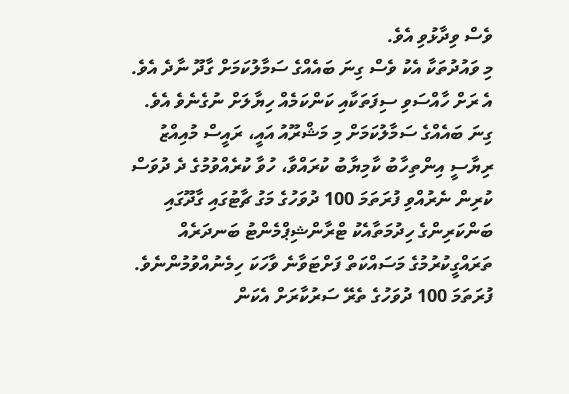ވެސް ވިދާޅުވި އެވެ.
މި ވައުދުތަކާ އެކު ވެސް ގިނަ ބައެއްގެ ސަމާލުކަމަށް ގާދޫ ނާދެ އެވެ. އެ ރަށް ހާއްސަވި ސިފަތަކާއި ކަންކަމެއް ހިޔާލަށް ނުގެނެވެ އެވެ.
ގިނަ ބައެއްގެ ސަމާލުކަމަށް މި މަޝްރޫއު އައީ، ރައީސް މުއިއްޒު ރިޔާސީ އިންތިހާބު ކާމިޔާބު ކުރައްވާ، ހުވާ ކުރެއްވުމުގެ ދެ ދުވަސް ކުރިން ނެރުއްވި ފުރަތަމަ 100 ދުވަހުގެ މަގު ޗާޓުގައި ގާދޫގައި ބަންކަރިންގެ ހިދުމަތާއެކު ޓްރާންޝިޕްމެންޓު ބަނދަރެއް ތަރައްގީކުރުމުގެ މަސައްކަތް ފަށްޓަވާނެ ވާހަކަ ހިމެނުއްވުމުންނެވެ.
ފުރަތަމަ 100 ދުވަހުގެ ތެރޭ ސަރުކާރަށް އެކަން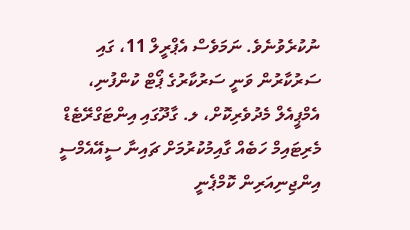ނުކުރެވުނެވެ. ނަމަވެސް އެޕްރީލް 11، ގައި ސަރުކާރުން ވަނީ ސަރުކާރުގެ ޕޯޓް ކުންފުނި، އެމްޕީއެލް މެދުވެރިކޮށް، ލ. ގާދޫގައި އިންޓަގްރޭޓެޑް މެރިޓައިމް ހަބެއް ގާއިމުކުރުމަށް ޗައިނާ ސީއޭއެމްސީ އިންޖިނިއަރިން ކޮމްޕެނީ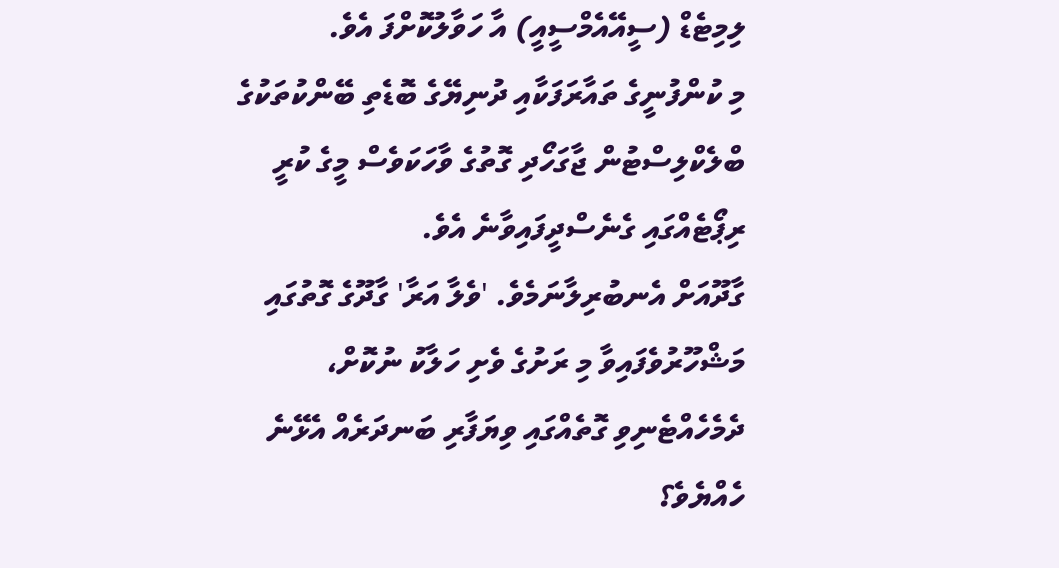ލިމިޓެޑް (ސީއޭއެމްސީއީ) އާ ހަވާލުކޮށްފަ އެވެ.
މި ކުންފުނީގެ ތައާރަފަކާއި ދުނިޔޭގެ ބޮޑެތި ބޭންކުތަކުގެ ބްލެކްލިސްޓުން ޖާގަހޯދި ގޮތުގެ ވާހަކަވެސް މީގެ ކުރީ ރިޕޯޓެއްގައި ގެނެސްދީފައިވާނެ އެވެ.
ގާދޫއަށް އެނބުރިލާނަމެވެ. 'ވެލާ އަރާ' ގާދޫގެ ގޮތުގައި މަޝްހޫރުވެފައިވާ މި ރަށުގެ ވެށި ހަލާކު ނުކޮށް، ދެމެހެއްޓެނިވި ގޮތެއްގައި ވިޔަފާރި ބަނދަރެއް އެޅޭނެ ހެއްޔެވެ؟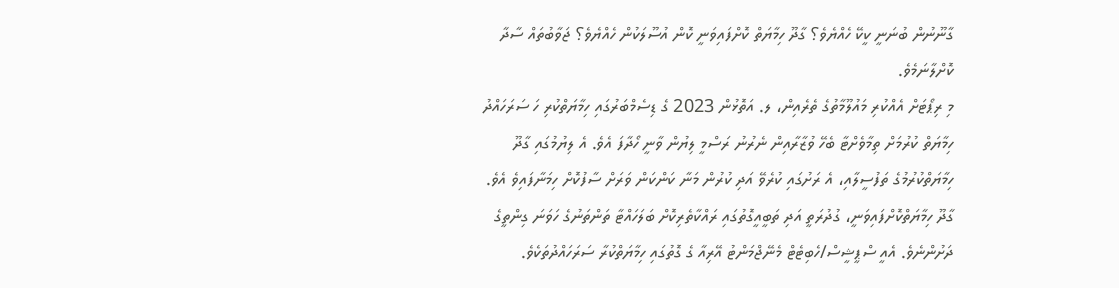ގާނޫނުން ބުނަނީ ކީކޭ ހެއްޔެވެ؟ ގާދޫ ހިމާޔަތް ކޮށްފައިވަނީ ކޮން އުސޫލަކުން ހެއްޔެވެ؟ ޖަވާބުތައް ސާދާ ކޮށްލާނަމެވެ.
މި ރިޕޯޓަށް އެއްކުރި މައުލޫމާތުގެ ތެރެއިން، ލ. އަތޮޅުން 2023 ގެ ޑިސެމްބަރުގައި ހިމާޔަތްކުރި ހަ ސަރަހައްދު ހިމާޔަތް ކުރުމަށް ތިމާވެށްޓާ ބެހޭ ވުޒާރާއިން ނެރުނު ރަސްމީ ލިޔުން ވާނީ ހޯދާފަ އެވެ. އެ ލިޔުމުގައި ގާދޫ ހިމާޔަތްކުރުމުގެ ތަފުސީލާއި، އެ ރަށުގައި ކުރެވޭ އަދި ކުރުން މަނާ ކަންކަން ވަރަށް ސާފުކޮށް ހިމަނާފައިވެ އެވެ.
ގާދޫ ހިމާޔަތްކޮށްފައިވަނީ، ގުދުރަތީ އަދި ތަބީއީގޮތުގައި ރައްކާތެރިކޮށް ބަލަހައްޓާ ތަންތަނުގެ ހަވަނަ ގިންތީގެ ދަށުންނެވެ. އެއީ ސްޕީޝީސް/ހެބިޓެޓް މެނޭޖްމަންޓު އޭރިއާ ގެ ގޮތުގައި ހިމާޔަތްކުރާ ސަރަހައްދުތަކެވެ.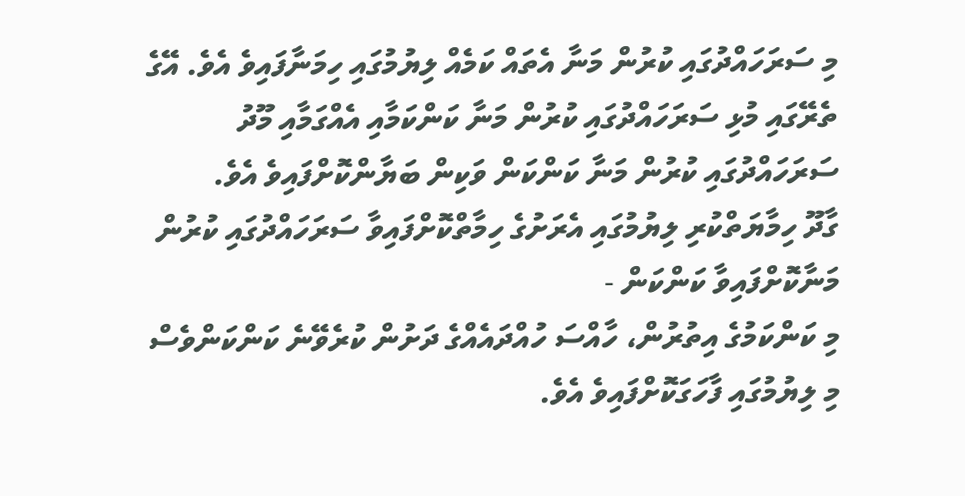މި ސަރަހައްދުގައި ކުރުން މަނާ އެތައް ކަމެއް ލިޔުމުގައި ހިމަނާފައިވެ އެވެ. އޭގެ ތެރޭގައި މުޅި ސަރަހައްދުގައި ކުރުން މަނާ ކަންކަމާއި އެއްގަމާއި މޫދު ސަރަހައްދުގައި ކުރުން މަނާ ކަންކަން ވަކިން ބަޔާންކޮށްފައިވެ އެވެ.
ގާދޫ ހިމާޔަތްކުރި ލިޔުމުގައި އެރަށުގެ ހިމާތްކޮށްފައިވާ ސަރަހައްދުގައި ކުރުން މަނާކޮށްފައިވާ ކަންކަން -
މި ކަންކަމުގެ އިތުރުން، ހާއްސަ ހުއްދައެއްގެ ދަށުން ކުރެވޭނެ ކަންކަންވެސް މި ލިޔުމުގައި ފާހަގަކޮށްފައިވެ އެވެ.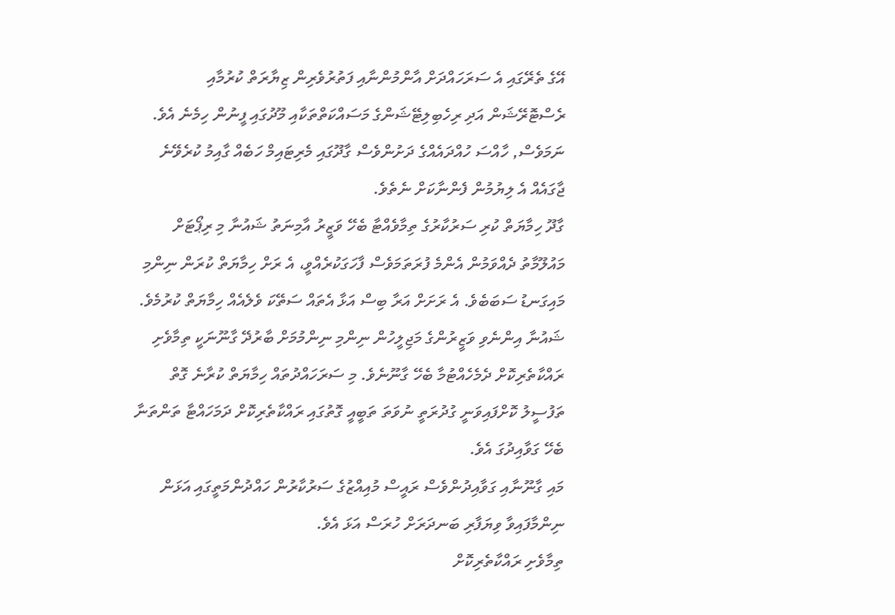އޭގެ ތެރޭގައި އެ ސަރަހައްދަށް އާންމުންނާއި ފަތުރުވެރިން ޒިޔާރަތް ކުރުމާއި ރެސްޓޮރޭޝަން އަދި ރިހެބިލިޓޭޝަންގެ މަސައްކަތްތަކާއި މޫދުގައި ފީނުން ހިމެނެ އެވެ. ނަމަވެސް, ހާއްސަ ހުއްދައެއްގެ ދަށުންވެސް ގާދޫގައި މެރިޓައިމް ހަބެއް ގާއިމު ކުރެވޭނެ ޖާގައެއް އެ ލިޔުމުން ފެންނާކަށް ނެތެވެ.
ގާދޫ ހިމާޔަތް ކުރި ސަރުކާރުގެ ތިމާވެއްޓާ ބެހޭ ވަޒީރު އާމިނަތު ޝައުނާ މި ރިޕޯޓަށް މައުލޫމާތު ދެއްވަމުން އެންމެ ފުރަތަމަވެސް ފާހަގަކުރެއްވީ، އެ ރަށް ހިމާޔަތް ކުރަން ނިންމި މައިގަނޑު ސަބަބެވެ. އެ ރަށަށް އަރާ ބިސް އަޅާ އެތައް ސަތޭކަ ވެލެއެއް ހިމާޔަތް ކުރުމެވެ.
ޝައުނާ އިންނެވި ވަޒީރުންގެ މަޖިލީހުން ނިންމި ނިންމުމަށް ބާރުދޭ ގާނޫނަކީ ތިމާވެށި ރައްކާތެރިކޮށް ދެމެހެއްޓުމާ ބެހޭ ގާނޫނެވެ. މި ސަރަހައްދުތައް ހިމާޔަތް ކުރާނެ ގޮތް ތަފުސީލު ކޮށްފައިވަނީ ގުދުރަތީ ނުވަތަ ތަބީއީ ގޮތުގައި ރައްކާތެރިކޮށް ދަމަހައްޓާ ތަންތަނާ ބެހޭ ގަވާއިދުގަ އެވެ.
މައި ގާނޫނާއި ގަވާއިދުންވެސް ރައީސް މުއިއްޒުގެ ސަރުކާރުން ހައްދުންމަތީގައި އަޅަން ނިންމާފައިވާ ވިޔަފާރި ބަނދަރަށް ހުރަސް އަޅަ އެވެ.
ތިމާވެށި ރައްކާތެރިކޮށް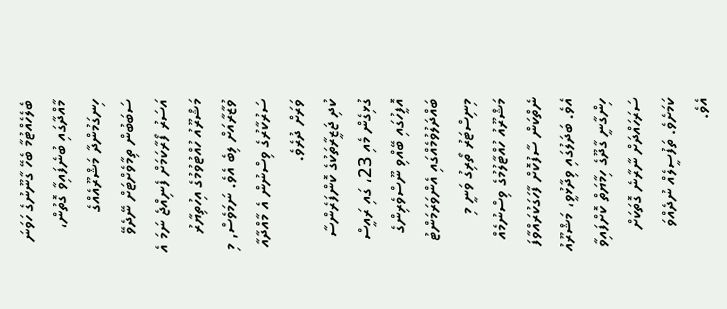ބެލެހެއްޓުމާ ބެހޭ ގާނޫނުގެ ހަވަނަ މާއްދާގައި ބުނެފައިވާ ގޮތުން، ހިނގަމުންދާ މަޝްރޫއެއްގެ ސަބަބުން ތިމާވެށްޓަށް ނޭދެވޭ އަސަރު ފޯރާކަމަށް ފެނިއްޖެ ނަމަ އެ މަޝްރޫއު ހުއްޓުވުމުގެ އިހުތިޔާރު ވުޒާރާއަށް ލިބެ އެވެ. ނަމަވެސް, މި ސަރުކާރުގެ ވިސްނުން އެ މާއްދާއާ ވަރަށް ދުރެވެ.
ކުދި ޖަޒީރާތަކުގެ ކޮންފަރެންސާ ގުޅިގެން މެއި 23، ގައި ރައީސް އޮފީހުގައި ބޭއްވި ނޫސްވެރިންގެ ބައްދަލުވުމެއްގައި އެންވަރަމަންޓު މިނިސްޓަރު ތޯރިގު ވަނީ މި މަޝްރޫއު ހުއްޓާލުމުގެ ވިސްނުމެއް ނެތްކަން ސާފުކޮށް ފާހަގަކުރައްވާފަ އެވެ. ބަދަލުގައި ވިދާޅުވީ، މަޝްރޫއު ހިންގާނީ ގާދޫގެ ހިމާޔަތް ކޮށްފައިވާ ސަރަހައްދަށް ނާރާނެ ގޮތަކަށް ކަމަށެވެ. ތަފުސީލެއް ނުދެއްވަ އެވެ.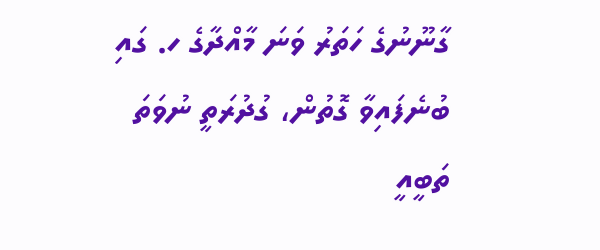ގާނޫނުގެ ހަތަރު ވަނަ މާއްދާގެ ހ. ގައި ބުނެފައިވާ ގޮތުން، ގުދުރަތީ ނުވަތަ ތަބީއީ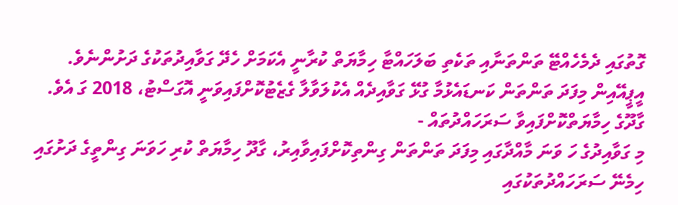ގޮތުގައި ދެމެހެއްޓޭ ތަންތަނާއި ތަކެތި ބަލަހައްޓާ ހިމާޔަތް ކުރާނީ އެކަމަށް ހެދޭ ގަވާއިދުތަކުގެ ދަށުންނެވެ.
އީޕީއޭއިން މިފަދަ ތަންތަން ކަނޑައެޅުމާ ގުޅޭ ގަވާއިދެއް އެކުލަވާލާ ގެޒެޓުކޮށްފައިވަނީ އޮގަސްޓު، 2018 ގަ އެވެ.
ގާދޫގެ ހިމާޔަތްކޮށްފައިވާ ސަރަހައްދުތައް -
މި ގަވާއިދުގެ ހަ ވަނަ މާއްދާގައި މިފަދަ ތަންތަން ގިންތިކޮށްފައިވާއިރު، ގާދޫ ހިމާޔަތް ކުރި ހަވަނަ ގިންތީގެ ދަށުގައި ހިމެނޭ ސަރަހައްދުތަކުގައި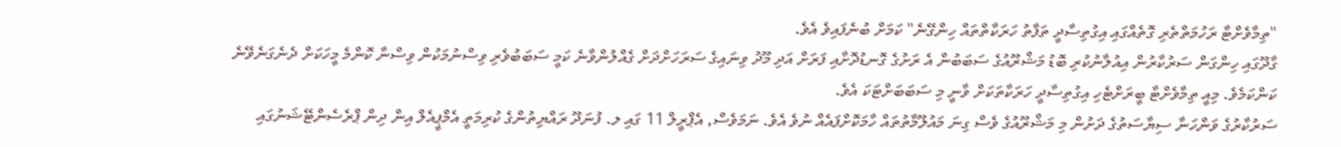"ތިމާވެށްޓާ ރަހުމަތްތެރި ގޮތެއްގައި އިގުތިސާދީ ތަފާތު ހަރަކާތްތައް ހިންގޭނެ" ކަމަށް ބުނެފައިވެ އެވެ.
ގާދޫގައި ހިންގަން ސަރުކާރުން އިއުލާނުކުރި ބޮޑު މަޝްރޫއުގެ ސަބަބުން އެ ރަށުގެ ގޮނޑުދޮށާއި ފަރަށް އަދި މޫދު ވިނައިގެ ސަރަހަށްދަށް ގެއްލުންވާނެ ކަމީ ސަބަބުވެރި ވިސްނުމަކުން ވިސްނާ ކޮންމެ މީހަކަށް ދެނެގަނެވޭނެ ކަންކަމެވެ. މިއީ ތިމާވެށްޓާ ބީރަށްޓެހި އިގުތިސާދީ ހަރަކާތަކަށް ވާނީ މި ސަބަބަށްޓަކަ އެވެ.
ސަރުކާރުގެ ވަންހަނާ ސިޔާސަތުގެ ދަށުން މި މަޝްރޫއުގެ ވެސް ގިނަ މައުލޫމާތުތައް ހާމަކޮށްފައެއް ނުވެ އެވެ. ނަމަވެސް, އެޕްރީލް 11 ގައި ލ. ފުނަދޫ ރައްޔިތުންގެ ކުރިމަތީ އެމްޕީއެލް އިން ދިން ޕްރެސެންޓޭޝަނުގައި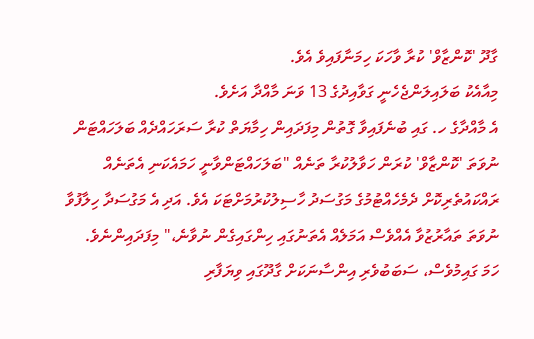ގާދޫ 'ކޮންޒާވް' ކުރާ ވާހަކަ ހިމަނާފައިވެ އެވެ.
މިއާއެކު ބަލައިލަންޖެހެނީ ގަވާއިދުގެ 13 ވަނަ މާއްދާ އަށެވެ.
އެ މާއްދާގެ ހ. ގައި ބުނެފައިވާ ގޮތުން މިފަދައިން ހިމާޔަތް ކުރާ ސަރަހައްދެއް ބަލަހައްޓަން ނުވަތަ 'ކޮންޒާވް' ކުރަން ހަވާލުކުރާ ތަނެއް "ބަލަހައްޓަންވާނީ ހަމައެކަނި އެތަނެއް ރައްކައުތެރިކޮށް ދެމެހެއްޓުމުގެ މަގުސަދު ހާސިލުކުރުމަށްޓަކަ އެވެ. އަދި އެ މަގުސަދާ ހިލާފުވާ ނުވަތަ ތައާރުޒުވާ އެއްވެސް އަމަލެއް އެތަނުގައި ހިންގައިގެން ނުވާނެ،" މިފަދައިންނެވެ.
ހަމަ ގައިމުވެސް، ސަބަބުވެރި އިންސާނަކަށް ގާދޫގައި ވިޔަފާރި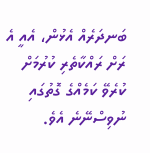ބަނދަރެއް އެޅުން، އެއީ އެ ރަށް ރައްކާތެރި ކުރުމަށް ކުރެވޭ ކަމެއްގެ ގޮތުގައި ނުވިސްނޭނެ އެވެ.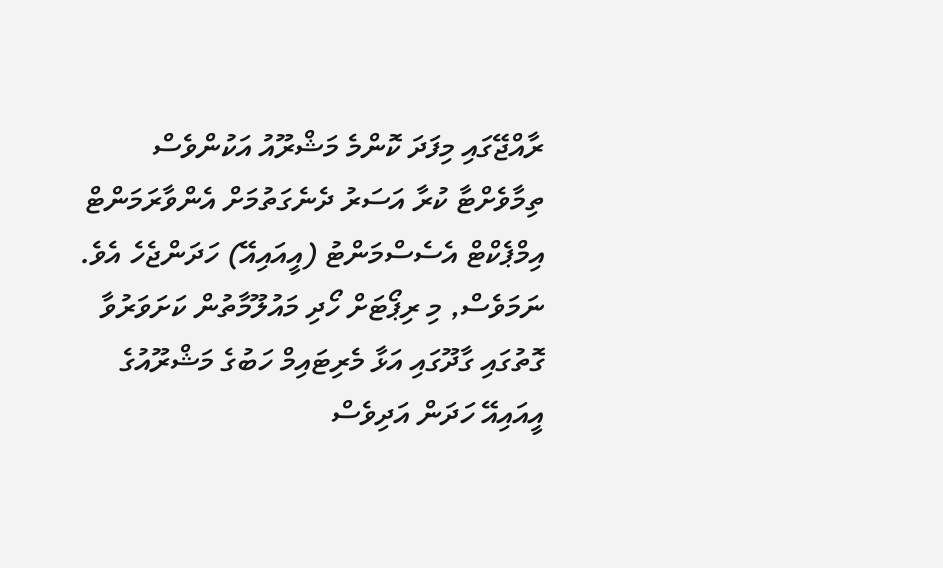ރާއްޖޭގައި މިފަދަ ކޮންމެ މަޝްރޫއު އަކުންވެސް ތިމާވެށްޓާ ކުރާ އަސަރު ދެނެގަތުމަށް އެންވާރަމަންޓް އިމްޕެކްޓް އެސެސްމަންޓު (އީއައިއޭ) ހަދަންޖެހެ އެވެ.
ނަމަވެސް, މި ރިޕޯޓަށް ހޯދި މައުލޫމާތުން ކަށަވަރުވާ ގޮތުގައި ގާދޫގައި އަޅާ މެރިޓައިމް ހަބުގެ މަޝްރޫއުގެ އީއައިއޭ ހަދަން އަދިވެސް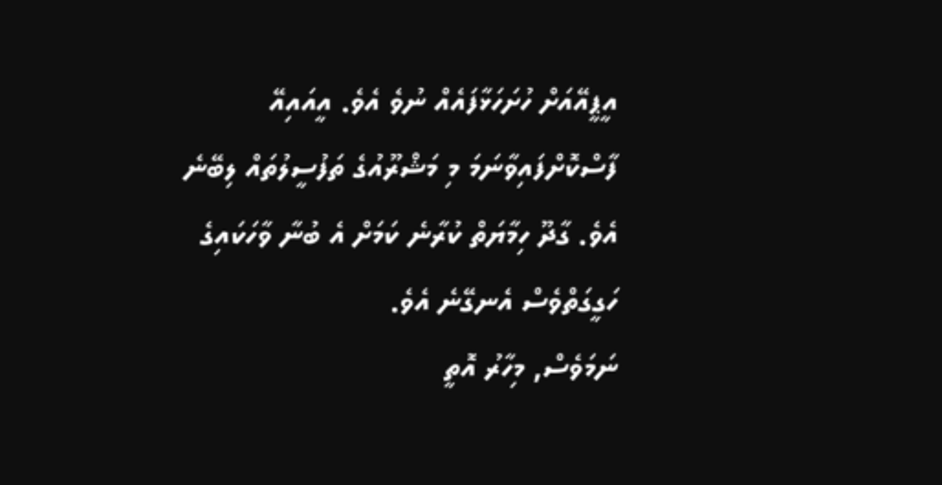އީޕީއޭއަށް ހުށަހަޅާފައެއް ނުވެ އެވެ. އީއައިއޭ ފާސްކޮށްފައިވާނަމަ މި މަޝްރޫއުގެ ތަފުސީލުތައް ލިބޭނެ އެވެ. ގާދޫ ހިމާޔަތް ކުރާނެ ކަމަށް އެ ބުނާ ވާހަކައިގެ ހަގީގަތްވެސް އެނގޭނެ އެވެ.
ނަމަވެސް, މިހާރު އޮތީ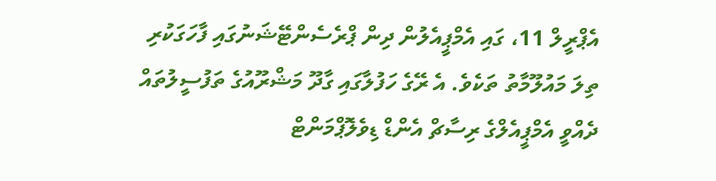އެޕްރީލް 11، ގައި އެމްޕީއެލުން ދިން ޕްރެސެންޓޭޝަނުގައި ފާހަގަކުރި ތިލަ މައުލޫމާތު ތަކެވެ. އެ ރޭގެ ހަފުލާގައި ގާދޫ މަޝްރޫއުގެ ތަފުސީލުތައް ދެއްވީ އެމްޕީއެލްގެ ރިސާޗް އެންޑް ޑިވެލޮޕްމަންޓް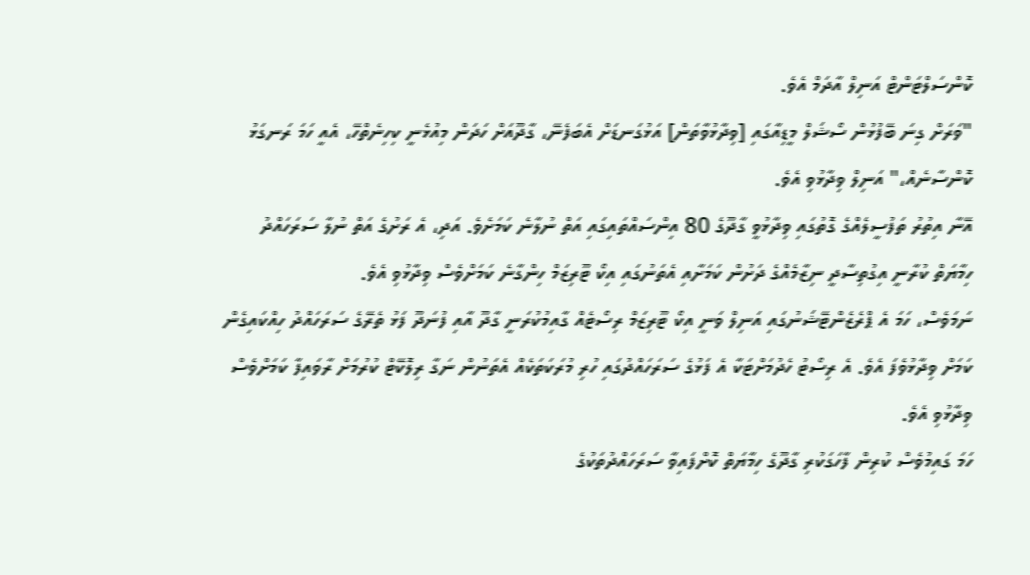ކޮންސަލްޓަންޓް އަނިލް އާދަމް އެވެ.
"ވަރަށް ގިނަ ބޭފުޅުން ސޯޝަލް މީޑިއާގައި [ވިދާޅުވާތަން] އަޅުގަނޑަށް އެބަފެނޭ، ގާދޫއަށް ހަދަން މިއުޅެނީ ކިހިނެތްހޭ، އެއީ ހަމަ ރަނގަޅު ކޮންސާނެއް،" އަނިލް ވިދާޅުވި އެވެ.
އޭނާ އިތުރު ތަފުސީލެއްގެ ގޮތުގައި ވިދާޅުވީ ގާދޫގެ 80 އިންސައްތައިގައި އަތް ނުލާނެ ކަމަށެވެ. އަދި، އެ ރަށުގެ އަތް ނުލާ ސަރަހައްދު ހިމާޔަތް ކުރާނީ އިގުތިސާދީ ނިޒާމެއްގެ ދަށުން ކަމަށާއި އެތަނުގައި އިކޯ ޓޫރިޒަމް ހިންގާނެ ކަމަށްވެސް ވިދާޅުވި އެވެ.
ނަމަވެސް، ހަމަ އެ ޕްރެޒެންޓޭޝަނުގައި އަނިލް ވަނީ އިކޯ ޓޫރިޒަމް ރިސޯޓެއް ގާއިމުކުރަނީ ގާދޫ އާއި ފުނަދޫ ފަޅު ތެރޭގެ ސަރަހައްދު ހިއްކައިގެން ކަމަށް ވިދާޅުވެފަ އެވެ. އެ ރިސޯޓު ހެދުމަށްޓަކާ އެ ފަޅުގެ ސަރަހައްދުގައި ހުރި މުރަކަތަކެއް އެތަނުން ނަގާ ރިލޮކޭޓް ކުރުމަށް ރާވައިފާ ކަމަށްވެސް ވިދާޅުވި އެވެ.
ހަމަ ގައިމުވެސް ކުރިން ފާހަގަކުރި ގާދޫގެ ހިމާޔަތް ކޮށްފައިވާ ސަރަހައްދުތަކުގެ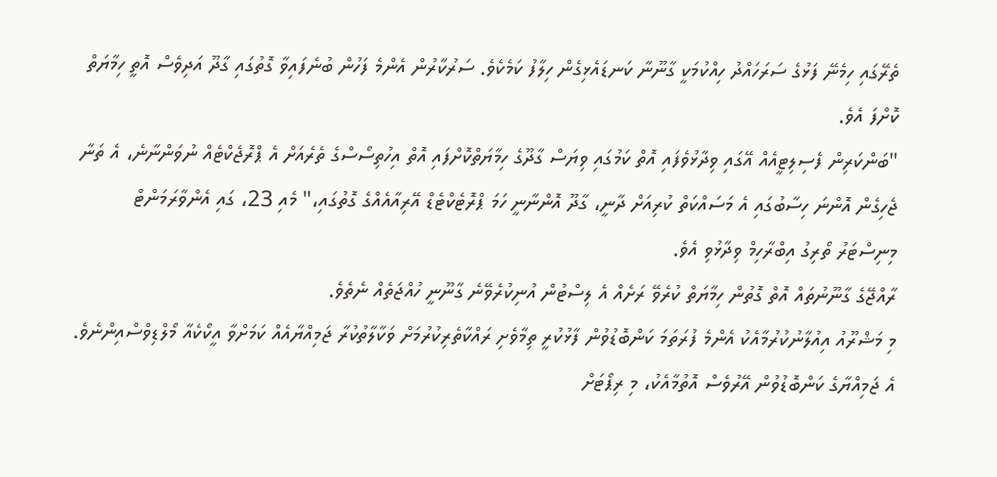ތެރޭގައި ހިމެނޭ ފަޅުގެ ސަރަހައްދު ހިއްކުމަކީ ގާނޫނާ ކަނޑައެޅިގެން ހިލާފު ކަމެކެވެ. ސަރުކާރުން އެންމެ ފަހުން ބުނެފައިވާ ގޮތުގައި ގާދޫ އަދިވެސް އޮތީ ހިމާޔަތް ކޮށްފަ އެވެ.
"ބަންކަރިން ފެސިލިޓީއެއް އޭގައި ވިދާޅުވެފައި އޮތް ކަމުގައި ވިޔަސް ގާދޫގެ ހިމާޔަތްކޮށްފައި އޮތް އިހުތިސޯސްގެ ތެރެއަށް އެ ޕްރޮޖެކްޓެއް ނުވަންނާނެ، އެ ތަނާ ޖެހިގެން އޮންނަ ހިސާބުގައި އެ މަސައްކަތް ކުރިއަށް ދާނީ، ގާދޫ އޮންނާނީ ހަމަ ޕްރޮޓެކްޓެޑް އޭރިއާއެއްގެ ގޮތުގައި،" މެއި 23، ގައި އެންވާރަމަންޓް މިނިސްޓަރު ތޯރިގު އިބްރާހިމް ވިދާޅުވި އެވެ.
ރާއްޖޭގެ ގާނޫނުތައް އޮތް ގޮތުން ހިމާޔަތް ކުރެވޭ ރަށެއް އެ ލިސްޓުން އުނިކުރެވޭނެ ގާނޫނީ ހުއްޖަތެއް ނެތެވެ.
މި މަޝްރޫއު އިއުލާނުކުރުމާއެކު އެންމެ ފުރަތަމަ ކަންބޮޑުވުން ފާޅުކުރީ ތިމާވެށި ރައްކާތެރިކުރުމަށް ވަކާލާތުކުރާ ޖަމިއްޔާއެއް ކަމަށްވާ އީކޯކެއާ މޯލްޑިވްސްއިންނެވެ.
އެ ޖަމިއްޔާގެ ކަންބޮޑުވުން އޭރުވެސް އޮތުމާއެކު، މި ރިޕޯޓަށް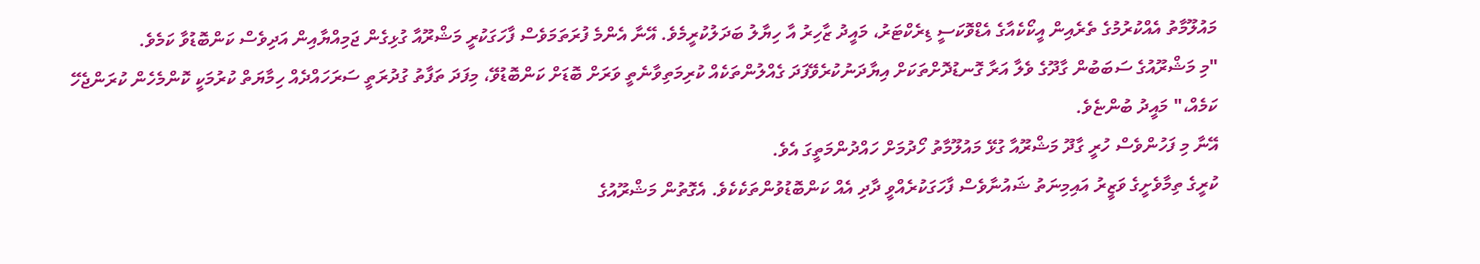މައުލޫމާތު އެއްކުރުމުގެ ތެރެއިން އީކޯކެއާގެ އެޑްވޮކަސީ ޑިރެކްޓަރު، މައީދު ޒާހިރު އާ ހިޔާލު ބަދަލުކުރީމެވެ. އޭނާ އެންމެ ފުރަތަމަވެސް ފާހަގަކުރީ މަޝްރޫއާ ގުޅިގެން ޖަމިއްޔާއިން އަދިވެސް ކަންބޮޑުވާ ކަމެވެ.
"މި މަޝްރޫއުގެ ސަބަބުން ގާދޫގެ ވެލާ އަރާ ގޮނޑުދޮށްތަކަށް އިޔާދަނުކުރެވޭފަދަ ގެއްލުންތަކެއް ކުރިމަތިވާނެތީ ވަރަށް ބޮޑަށް ކަންބޮޑުވޭ، މިފަދަ ތަފާތު ގުދުރަތީ ސަރަހައްދެއް ހިމާޔަތް ކުރުމަކީ ކޮންމެހެން ކުރަންޖެހޭ ކަމެއް،" މައީދު ބުންޏެވެ.
އޭނާ މި ފަހުންވެސް ހުރީ ގާދޫ މަޝްރޫއާ ގުޅޭ މައުލޫމާތު ހޯދުމަށް ހައްދުންމަތީގަ އެވެ.
ކުރީގެ ތިމާވެށީގެ ވަޒީރު އައިމިނަތު ޝައުނާވެސް ފާހަގަކުރެއްވީ ދާދި އެއް ކަންބޮޑުވުންތަކެކެވެ. އެގޮތުން މަޝްރޫއުގެ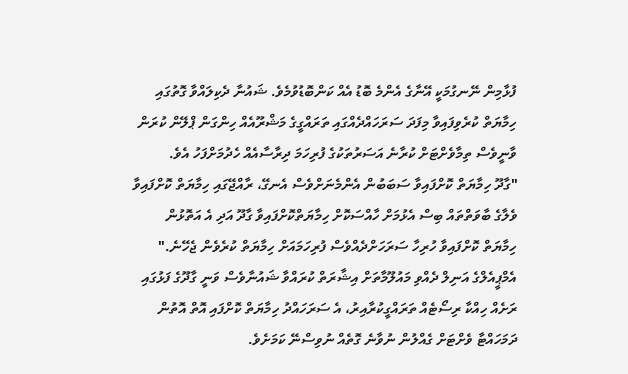ފުޅާމިން ނޭނގުމަކީ އޭނާގެ އެންމެ ބޮޑު އެއް ކަންބޮޑުވުމެވެ. ޝައުނާ ދެކިލައްވާ ގޮތުގައި ހިމާޔަތް ކުރެވިފައިވާ މިފަދަ ސަރަހައްދެއްގައި ތަރައްގީގެ މަޝްރޫއެއް ހިންގަން ޕްލޭން ކުރަން ވާނީވެސް ތިމާވެށްޓަށް ކުރާނެ އަސަރުތަކުގެ ފުރިހަމަ ދިރާސާއެއް ހެދުމަށްފަހު އެވެ.
"ގާދޫ ހިމާޔަތް ކޮށްފައިވާ ސަބަބުން އެންމެނަށްވެސް އެނގޭ، ރާއްޖޭގައި ހިމާޔަތް ކޮށްފައިވާ ވެލާގެ ބާވަތްތައް ބިސް އެޅުމަށް ހާއްސަކޮށް ހިމާޔަތްކޮށްފައިވާ ގާދޫ އަދި އެ އަތޮޅުން ހިމާޔަތް ކޮށްފައިވާ ހުރިހާ ސަރަހަށްދެއްވެސް ފުރިހަމައަށް ހިމާޔަތް ކުރެވެން ޖެހޭނެ."
އެމްޕީއެލްގެ އަނިލް ދެއްވި މައުލޫމާތަށް އިޝާރަތް ކުރައްވާ ޝައުނާވެސް ވަނީ ގާދޫގެ ފަޅުގައި ރަށެއް ހިއްކާ ރިސޯޓެއް ތަރައްގީކުރާއިރު، އެ ސަރަހައްދު ހިމާޔަތް ކޮށްފައި އޮތް އޮތުން ދަމަހައްޓާ ވެށްޓަށް ގެއްލުން ނުވާނެ ގޮތެއް ނުވިސްނޭ ކަމަށެވެ.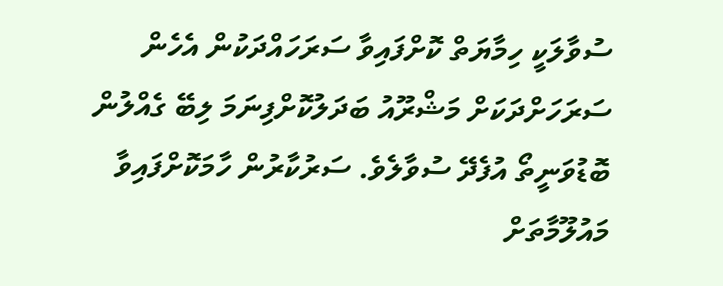ސުވާލަކީ ހިމާޔަތް ކޮށްފައިވާ ސަރަހައްދަކުން އެހެން ސަރަހަށްދަކަށް މަޝްރޫއު ބަދަލުކޮށްފިނަމަ ލިބޭ ގެއްލުން ބޮޑުވަނީތޯ އުފެދޭ ސުވާލެވެ. ސަރުކާރުން ހާމަކޮށްފައިވާ މައުލޫމާތަށް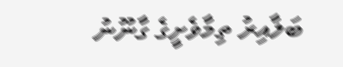ބަލާއިރު ތިމާވެށީގެ ގާނޫނު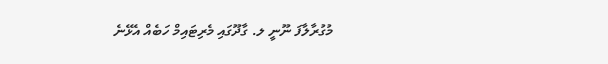މުގުރާލާފަ ނޫނީ ލ. ގާދޫގައި މެރިޓައިމް ހަބެއް އެޅޭނެ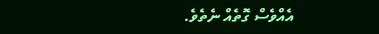އެއްވެސް ގޮތެއް ނެތެވެ.